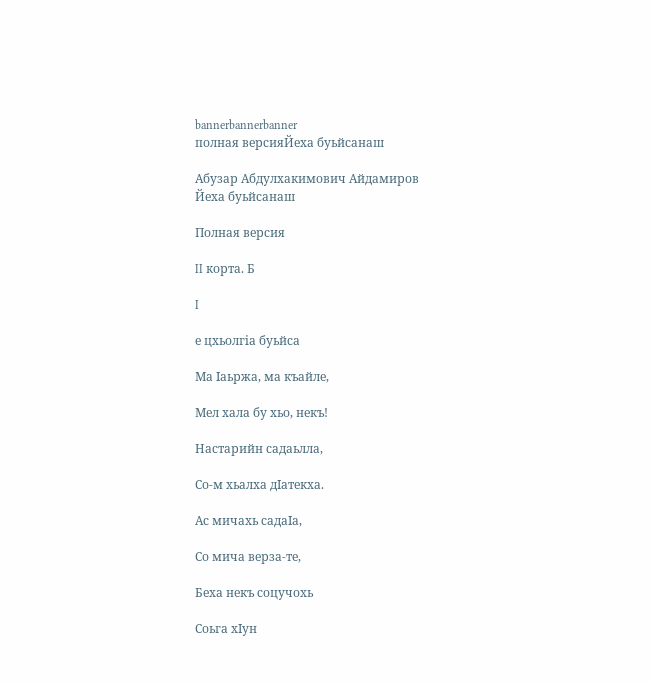bannerbannerbanner
полная версияЙеха буьйсанаш

Абузар Абдулхакимович Айдамиров
Йеха буьйсанаш

Полная версия

II корта. Б

I

е цхьолгiа буьйса

Ма Iаьржа, ма къайле,

Мел хала бу хьо, некъ!

Настарийн садаьлла,

Со-м хьалха дIатекха.

Ас мичахь садаIа,

Со мича верза-те,

Беха некъ соцучохь

Соьга хIун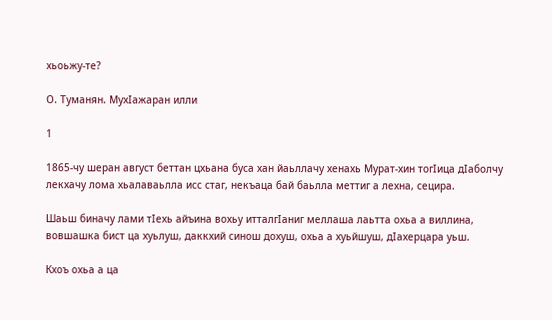хьоьжу-те?

О. Туманян. МухIажаран илли

1

1865-чу шеран август беттан цхьана буса хан йаьллачу хенахь Мурат-хин тогIица дIаболчу лекхачу лома хьалаваьлла исс стаг, некъаца бай баьлла меттиг а лехна, сецира.

Шаьш биначу лами тIехь айъина вохьу итталгIаниг меллаша лаьтта охьа а виллина, вовшашка бист ца хуьлуш, даккхий синош дохуш, охьа а хуьйшуш, дIахерцара уьш.

Кхоъ охьа а ца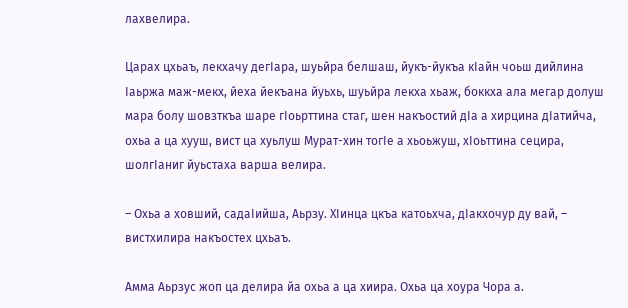лахвелира.

Царах цхьаъ, лекхачу дегIара, шуьйра белшаш, йукъ-йукъа кIайн чоьш дийлина Iаьржа маж-мекх, йеха йекъана йуьхь, шуьйра лекха хьаж, боккха ала мегар долуш мара болу шовзткъа шаре гIоьрттина стаг, шен накъостий дIа а хирцина дIатийча, охьа а ца хууш, вист ца хуьлуш Мурат-хин тогIе а хьоьжуш, хIоьттина сецира, шолгIаниг йуьстаха варша велира.

– Охьа а ховший, садаIийша, Аьрзу. ХIинца цкъа катоьхча, дIакхочур ду вай, – вистхилира накъостех цхьаъ.

Амма Аьрзус жоп ца делира йа охьа а ца хиира. Охьа ца хоура Чора а.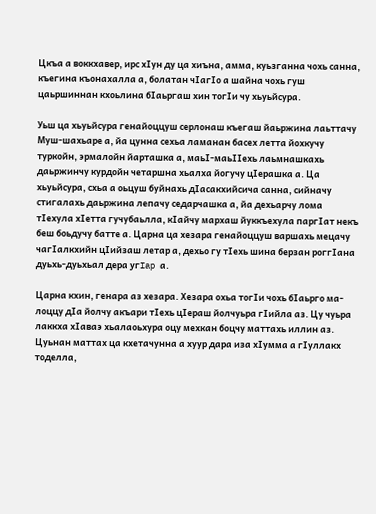Цкъа а воккхавер, ирс хIун ду ца хиъна, амма, куьзганна чохь санна, къегина къонахалла а, болатан чIагIо а шайна чохь гуш цаьршиннан кхоьлина бIаьргаш хин тогIи чу хьуьйсура.

Уьш ца хьуьйсура генайоццуш серлонаш къегаш йаьржина лаьттачу Муш-шахьаре а, йа цунна сехьа ламанан басех летта йохкучу туркойн, эрмалойн йарташка а, маьI-маьIIехь лаьмнашкахь даьржинчу курдойн четаршна хьалха йогучу цIерашка а. Ца хьуьйсура, схьа а оьцуш буйнахь дIасакхийсича санна, сийначу стигалахь даьржина лепачу седарчашка а, йа дехьарчу лома тIехула хIетта гучубаьлла, кIайчу мархаш йуккъехула паргIат некъ беш боьдучу батте а. Царна ца хезара генайоццуш варшахь мецачу чагIалкхийн цIийзаш летар а, дехьо гу тIехь шина берзан роггIана дуьхь-дуьхьал дера yгIap а.

Царна кхин, генара аз хезара. Хезара охьа тогIи чохь бIаьрго ма-лоццу дIа йолчу акъари тIехь цIераш йолчуьра гIийла аз. Цу чуьра лаккха хIаваэ хьалаоьхура оцу мехкан боцчу маттахь иллин аз. Цуьнан маттах ца кхетачунна а хуур дара иза хIумма а гIуллакх тоделла,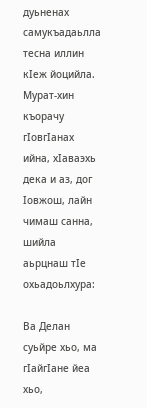дуьненах самукъадаьлла тесна иллин кIеж йоцийла. Мурат-хин къорачу гIовгIанах ийна, хIаваэхь дека и аз, дог Iовжош, лайн чимаш санна, шийла аьрцнаш тIе охьадоьлхура:

Ва Делан суьйре хьо, ма гIайгIане йеа хьо,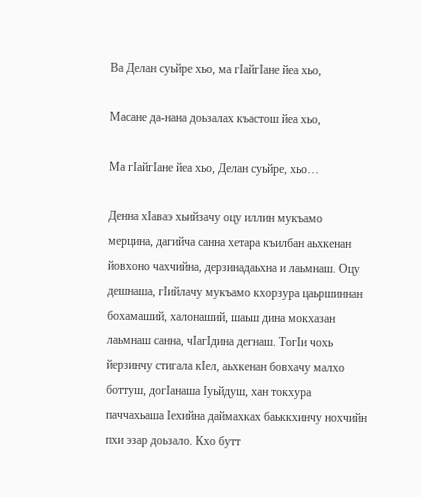Ва Делан суьйре хьо, ма гIайгIане йеа хьо,

Масане да-нана доьзалах къастош йеа хьо,

Ма гIайгIане йеа хьо, Делан суьйре, хьо…

Денна хIаваэ хьийзачу оцу иллин мукъамо мерцина, дагийча санна хетара къилбан аьхкенан йовхоно чахчийна, дерзинадаьхна и лаьмнаш. Оцу дешнаша, гIийлачу мукъамо кхорзура цаьршиннан бохамаший, халонаший, шаьш дина мокхазан лаьмнаш санна, чIагIдина дегнаш. ТогIи чохь йерзинчу стигала кIел, аьхкенан бовхачу малхо боттуш, догIанаша Iуьйдуш, хан токхура паччахьаша Iехийна даймахках баьккхинчу нохчийн пхи эзар доьзало. Кхо бутт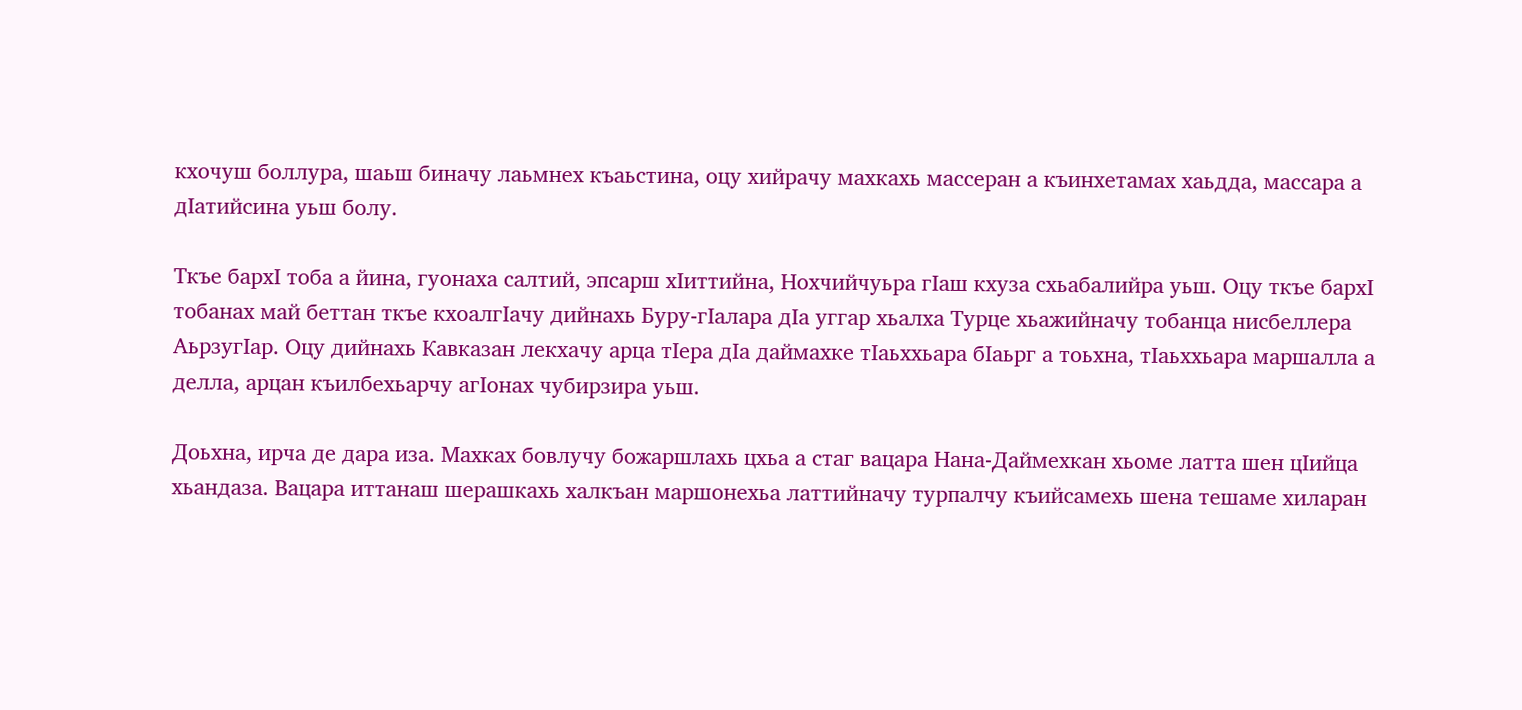кхочуш боллура, шаьш биначу лаьмнех къаьстина, оцу хийрачу махкахь массеран а къинхетамах хаьдда, массара а дIатийсина уьш болу.

Ткъе бархI тоба а йина, гуонаха салтий, эпсарш хIиттийна, Нохчийчуьра гIаш кхуза схьабалийра уьш. Оцу ткъе бархI тобанах май беттан ткъе кхоалгIачу дийнахь Буру-гIалара дIа уггар хьалха Турце хьажийначу тобанца нисбеллера АьрзугIар. Оцу дийнахь Кавказан лекхачу арца тIера дIа даймахке тIаьххьара бIаьрг а тоьхна, тIаьххьара маршалла а делла, арцан къилбехьарчу aгIoнаx чубирзира уьш.

Доьхна, ирча де дара иза. Махках бовлучу божаршлахь цхьа а стаг вацара Нана-Даймехкан хьоме латта шен цIийца хьандаза. Вацара иттанаш шерашкахь халкъан маршонехьа латтийначу турпалчу къийсамехь шена тешаме хиларан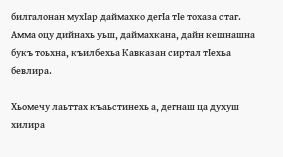билгалонан мухIар даймахко дегIа тIе тохаза стаг. Амма оцу дийнахь уьш, даймахкана, дайн кешнашна букъ тоьхна, къилбехьа Кавказан сиртал тIехьа бевлира.

Хьомечу лаьттах къаьстинехь а, дегнаш ца духуш хилира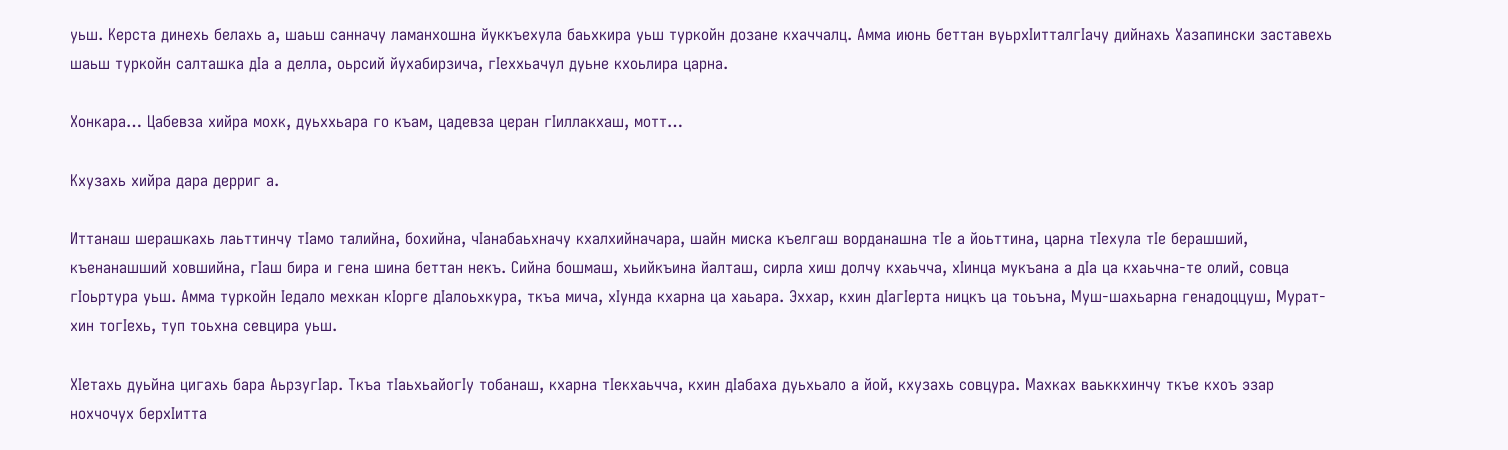уьш. Керста динехь белахь а, шаьш санначу ламанхошна йуккъехула баьхкира уьш туркойн дозане кхаччалц. Амма июнь беттан вуьрхIитталгIачу дийнахь Хазапински заставехь шаьш туркойн салташка дIа а делла, оьрсий йухабирзича, гIеххьачул дуьне кхоьлира царна.

Хонкара… Цабевза хийра мохк, дуьххьара го къам, цадевза церан гIиллакхаш, мотт…

Кхузахь хийра дара дерриг а.

Иттанаш шерашкахь лаьттинчу тIамо талийна, бохийна, чIанабаьхначу кхалхийначара, шайн миска къелгаш ворданашна тIе а йоьттина, царна тIехула тIе берашший, къенанашший ховшийна, гIаш бира и гена шина беттан некъ. Сийна бошмаш, хьийкъина йалташ, сирла хиш долчу кхаьчча, хIинца мукъана а дIа ца кхаьчна-те олий, совца гIоьртура уьш. Амма туркойн Iедало мехкан кIорге дIалоьхкура, ткъа мича, хIунда кхарна ца хаьара. Эххар, кхин дIагIерта ницкъ ца тоьъна, Муш-шахьарна генадоццуш, Мурат-хин тогIехь, туп тоьхна севцира уьш.

ХIетахь дуьйна цигахь бара АьрзугIар. Ткъа тIаьхьайогIу тобанаш, кхарна тIекхаьчча, кхин дIабаха дуьхьало а йой, кхузахь совцура. Махках ваьккхинчу ткъе кхоъ эзар нохчочух берхIитта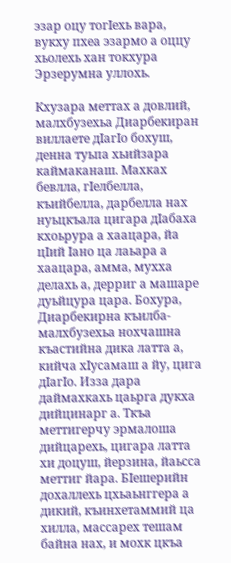эзар оцу тогIехь вара, вукху пхеа эзармо а оццу хьолехь хан токхура Эрзерумна уллохь.

Кхузара меттах а довлий, малхбузехьа Диарбекиран виллаете дIагIо бохуш, денна туьпа хьийзара каймаканаш. Махках бевлла, гIелбелла, къийбелла, дарбелла нах нуьцкъала цигара дIабаха кхоьрура а хаацара, йа цIий Iано ца лаьара а хаацара, амма, мухха делахь а, дерриг а машаре дуьйцура цара. Бохура, Диарбекирна къилба-малхбузехьа нохчашна къастийна дика латта а, кийча хIусамаш а йу, цига дIагIо. Изза дара даймахкахь цаьрга дукха дийцинарг а. Ткъа меттигерчу эрмалоша дийцарехь, цигара латта хи доцуш, йерзина, йаьсса меттиг йара. БIешерийн дохаллехь цхьаьнггера а дикий, къинхетаммий ца хилла, массарех тешам байна нах, и мохк цкъа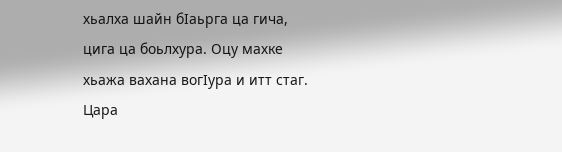хьалха шайн бIаьрга ца гича, цига ца боьлхура. Оцу махке хьажа вахана вогIура и итт стаг. Цара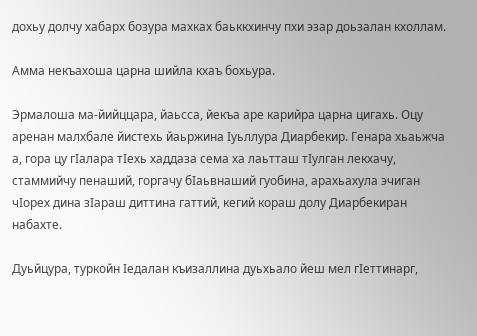дохьу долчу хабарх бозура махках баьккхинчу пхи эзар доьзалан кхоллам.

Амма некъахоша царна шийла кхаъ бохьура.

Эрмалоша ма-йийццара, йаьсса, йекъа аре карийра царна цигахь. Оцу аренан малхбале йистехь йаьржина Iуьллура Диарбекир. Генара хьаьжча а, гора цу гIалара тIехь хаддаза сема ха лаьтташ тIулган лекхачу, стаммийчу пенаший, горгачу бIаьвнаший гуобина, арахьахула эчиган чIорех дина зIараш диттина гаттий, кегий кораш долу Диарбекиран набахте.

Дуьйцура, туркойн Iедалан къизаллина дуьхьало йеш мел гIеттинарг,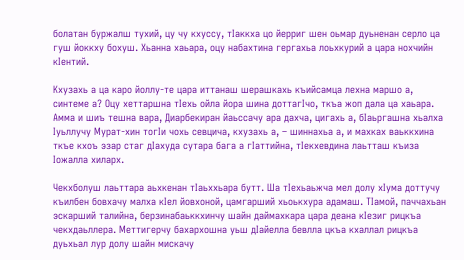болатан буржалш тухий, цу чу кхуссу, тIаккха цо йерриг шен оьмар дуьненан серло ца гуш йоккху бохуш. Хьанна хаьара, оцу набахтина гергахьа лоьхкурий а цара нохчийн кIентий.

Кхузахь а ца каро йоллу-те цара иттанаш шерашкахь къийсамца лехна маршо а, синтеме а? Оцу хеттаршна тIехь ойла йора шина доттагIчо, ткъа жоп дала ца хаьара. Амма и шиъ тешна вара, Диарбекиран йаьссачу ара дахча, цигахь а, бIаьргашна хьалха Iуьллучу Мурат-хин тогIи чохь севцича, кхузахь а, – шиннахьа а, и махках ваьккхина ткъе кхоъ эзар стаг дIахуда сутара бага а гIаттийна, тIекхевдина лаьтташ къиза Iожалла хиларх.

Чекхболуш лаьттара аьхкенан тIаьххьара бутт. Ша тIехьаьжча мел долу хIума доттучу къилбен бовхачу малха кIел йовхоной, цамгарший хьоькхура адамаш. ТIамой, паччахьан эскарший талийна, берзинабаьккхинчу шайн даймахкара цара деана кIезиг рицкъа чекхдаьллера. Меттигерчу бахархошна уьш дIайелла бевлла цкъа кхаллал рицкъа дуьхьал лур долу шайн мискачу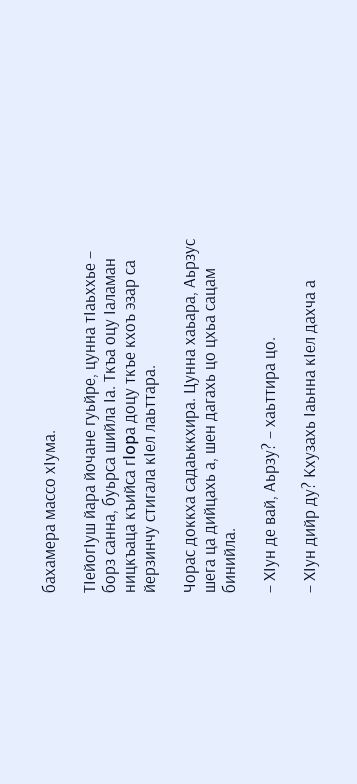бахамера массо хIума.

ТIейогIуш йара йочане гуьйре, цунна тIаьххье – борз санна, буьрса шийла Iа. Ткъа оцу Iаламан ницкъаца къийса гIopа доцу ткъе кхоъ эзар са йерзинчу стигала кIел лаьттара.

Чорас доккха садаьккхира. Цунна хаьара, Аьрзус шега ца дийцахь а, шен дагахь цо цхьа сацам бинийла.

– ХIун де вай, Аьрзу? – хаьттира цо.

– ХIун дийр ду? Кхузахь Iаьнна кIел дахча а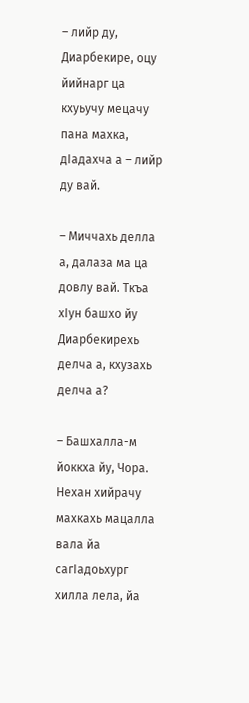– лийр ду, Диарбекире, оцу йийнарг ца кхуьучу мецачу пана махка, дIадахча а – лийр ду вай.

– Миччахь делла а, далаза ма ца довлу вай. Ткъа хIун башхо йу Диарбекирехь делча а, кхузахь делча а?

– Башхалла-м йоккха йу, Чора. Нехан хийрачу махкахь мацалла вала йа сагIадоьхург хилла лела, йа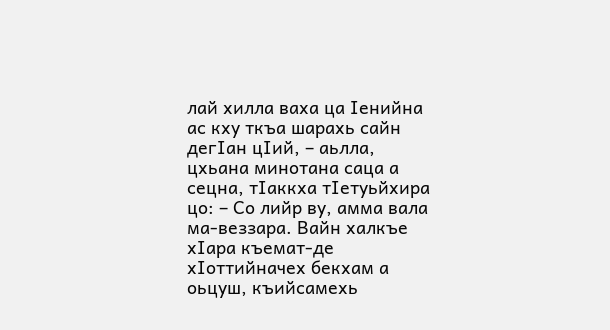лай хилла ваха ца Iенийна ас кху ткъа шарахь сайн дегIан цIий, – аьлла, цхьана минотана саца а сецна, тIаккха тIетуьйхира цо: – Со лийр ву, амма вала ма-веззара. Вайн халкъе хIара къемат-де хIоттийначех бекхам а оьцуш, къийсамехь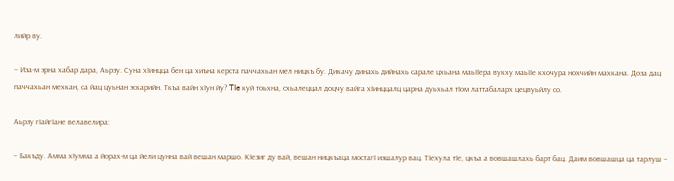лийр ву.

– Иза-м эрна хабар дара, Аьрзу. Суна хIинцца бен ца хиъна керста паччахьан мел ницкъ бу. Дикачу динахь дийнахь сарале цхьана маьIIера вукху маьIIе кхочура нохчийн махкана. Доза дац паччахьан мехкан, са йац цуьнан эскарийн. Ткъа вайн хIун йу? TIe куй тоьхна, схьалеццал доцчу вайга хIинццалц царна дуьхьал тIом латтабаларх цецвуьйлу со.

Аьрзу гIайгIане велавелира:

– Бакъду. Амма хIумма а йорах-м ца йели цунна вай вешан маршо. КIезиг ду вай, вешан ницкъаца мостагI иэшалур вац. ТIехула тIе, цкъа а вовшашлахь барт бац. Даим вовшашца ца тарлуш –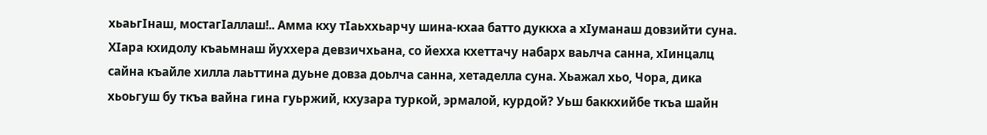хьаьгIнаш, мостагIаллаш!.. Амма кху тIаьххьарчу шина-кхаа батто дуккха а хIуманаш довзийти суна. ХIара кхидолу къаьмнаш йуххера девзичхьана, со йехха кхеттачу набарх ваьлча санна, хIинцалц сайна къайле хилла лаьттина дуьне довза доьлча санна, хетаделла суна. Хьажал хьо, Чора, дика хьоьгуш бу ткъа вайна гина гуьржий, кхузара туркой, эрмалой, курдой? Уьш баккхийбе ткъа шайн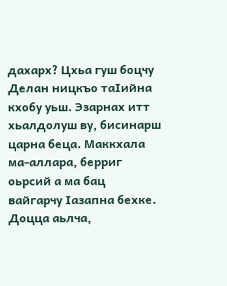дахарх? Цхьа гуш боцчу Делан ницкъо таIийна кхобу уьш. Эзарнах итт хьалдолуш ву, бисинарш царна беца. Маккхала ма-аллара, берриг оьрсий а ма бац вайгарчу Iазапна бехке. Доцца аьлча,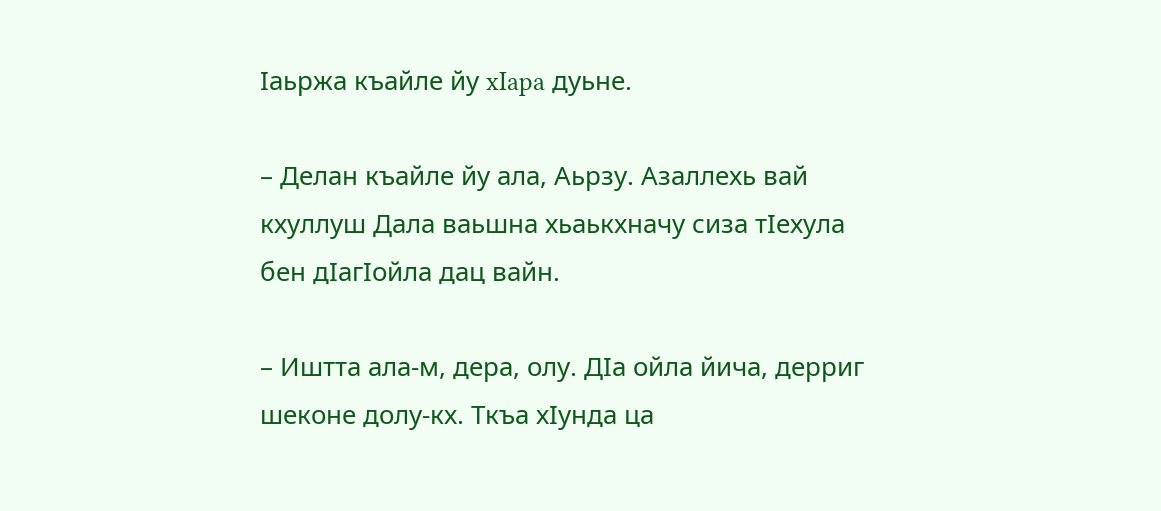Iаьржа къайле йу xIapa дуьне.

– Делан къайле йу ала, Аьрзу. Азаллехь вай кхуллуш Дала ваьшна хьаькхначу сиза тIехула бен дIагIойла дац вайн.

– Иштта ала-м, дера, олу. ДIа ойла йича, дерриг шеконе долу-кх. Ткъа хIунда ца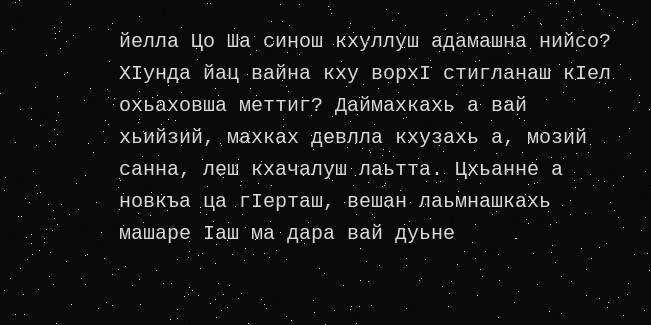йелла Цо Ша синош кхуллуш адамашна нийсо? ХIунда йац вайна кху ворхI стигланаш кIел охьаховша меттиг? Даймахкахь а вай хьийзий, махках девлла кхузахь а, мозий санна, леш кхачалуш лаьтта. Цхьанне а новкъа ца гIерташ, вешан лаьмнашкахь машаре Iаш ма дара вай дуьне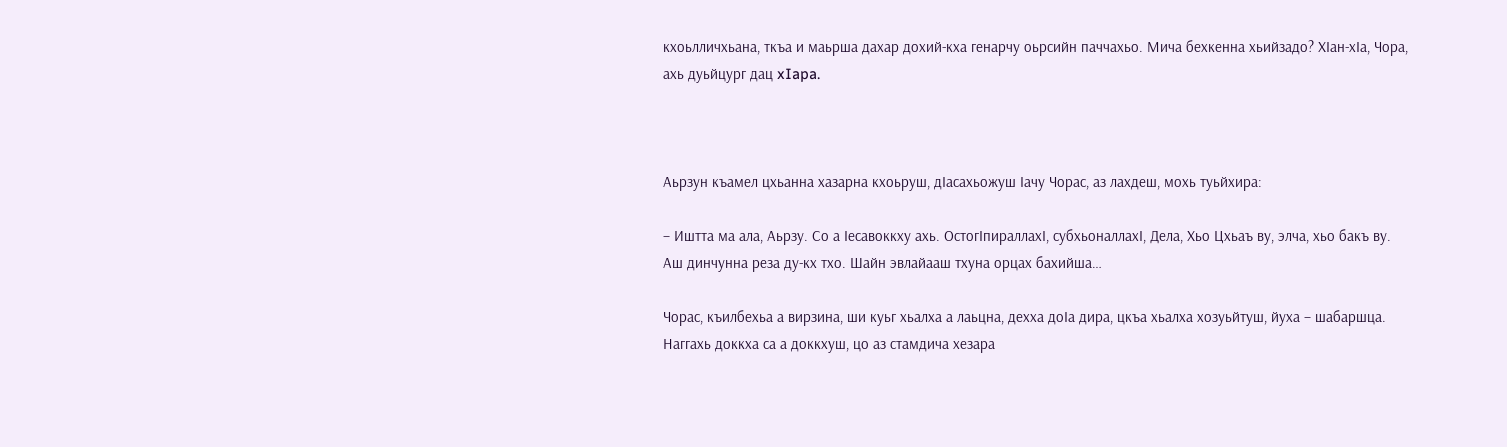кхоьлличхьана, ткъа и маьрша дахар дохий-кха генарчу оьрсийн паччахьо. Мича бехкенна хьийзадо? ХIан-хIа, Чора, ахь дуьйцург дац xIapa.



Аьрзун къамел цхьанна хазарна кхоьруш, дIасахьожуш Iачу Чорас, аз лахдеш, мохь туьйхира:

– Иштта ма ала, Аьрзу. Со а Iесавоккху ахь. ОстогIпираллахI, субхьоналлахI, Дела, Хьо Цхьаъ ву, элча, хьо бакъ ву. Аш динчунна реза ду-кх тхо. Шайн эвлайааш тхуна орцах бахийша…

Чорас, къилбехьа а вирзина, ши куьг хьалха а лаьцна, дехха доIа дира, цкъа хьалха хозуьйтуш, йуха – шабаршца. Наггахь доккха са а доккхуш, цо аз стамдича хезара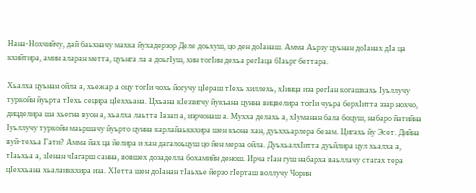Нана-Нохчийчу, дай баьхначу махка йухадерзор Деле доьхуш, цо ден доIанаш. Амма Аьрзу цуьнан доIанах дIа ца кхийтира, амин аларан метта, цуьнга ла а доьгIуш, хин тогIин дехьа регIаца бIаьрг беттара.

Хьалха цуьнан ойла а, хьежар а оцу тогIи чохь йогучу цIераш тIехь хиллехь, хIинца иза регIан когашкахь Iуьллучу туркойн йуьрта тIехь сецира цIеххьана. Цхьана кIеззигчу йукъана цунна вицвелира тогIи чуьра берхIитта эзар нохчо, дицделира ша хьегна вуон а, хьалха лаьтта Iазап а, иэрчонаш а. Мухха делахь а, хIуманан бала боцуш, набаро йатийна Iуьллучу туркойн маьршачу йуьрто цунна карлайаьккхира шен къона хан, дуьххьарлера безам. Цигахь йу Эсет. Дийна вуй-техьа Гати? Амма йах ца йелира и хан дагалоьцуш цо йен мерза ойла. ДуьхьалхIитта дуьйлира цул хьалха а, тIаьхьа а, зIенан чIагарш санна, вовшех дозаделла бохамийн денош. Ирча гIан гуш набарха ваьллачу стагах тера цIеххьана хьалаиккхира иза. ХIетта шен доIанан тIаьхье йерзо гIерташ воллучу Чорин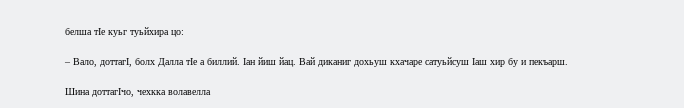белша тIе куьг туьйхира цо:

– Вало, доттагI, болх Далла тIе а биллий. Iан йиш йац. Вай диканиг дохьуш кхачаре сатуьйсуш Iаш хир бу и пекъарш.

Шина доттагIчо, чехкка волавелла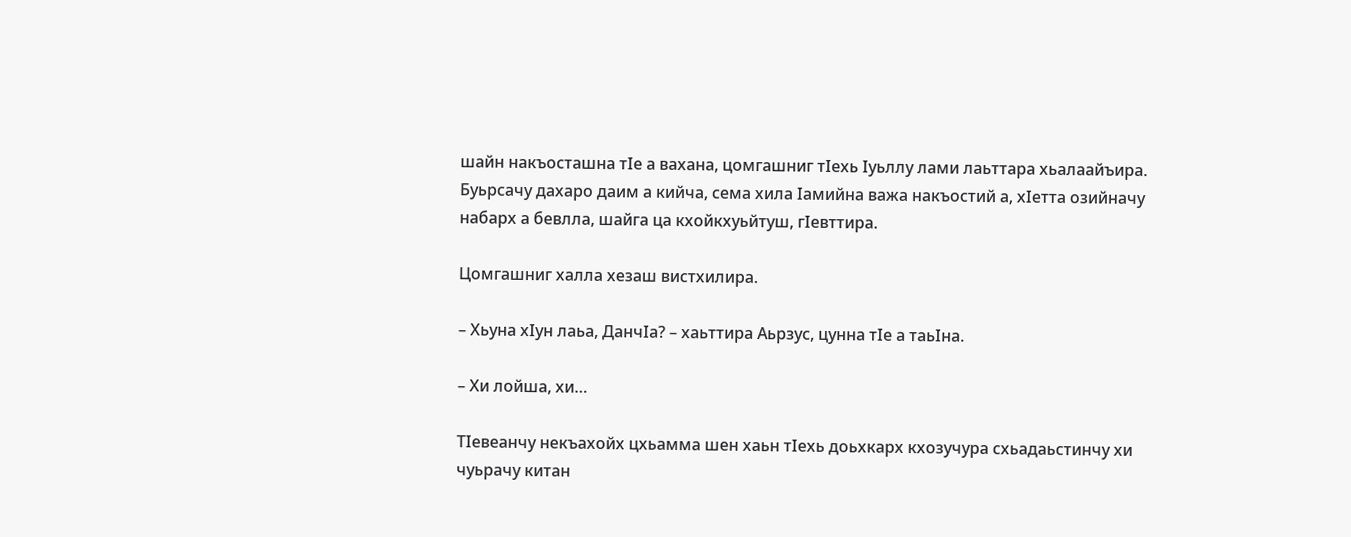шайн накъосташна тIе а вахана, цомгашниг тIехь Iуьллу лами лаьттара хьалаайъира. Буьрсачу дахаро даим а кийча, сема хила Iамийна важа накъостий а, хIетта озийначу набарх а бевлла, шайга ца кхойкхуьйтуш, гIевттира.

Цомгашниг халла хезаш вистхилира.

– Хьуна хIун лаьа, ДанчIа? – хаьттира Аьрзус, цунна тIе а таьIна.

– Хи лойша, хи…

ТIевеанчу некъахойх цхьамма шен хаьн тIехь доьхкарх кхозучура схьадаьстинчу хи чуьрачу китан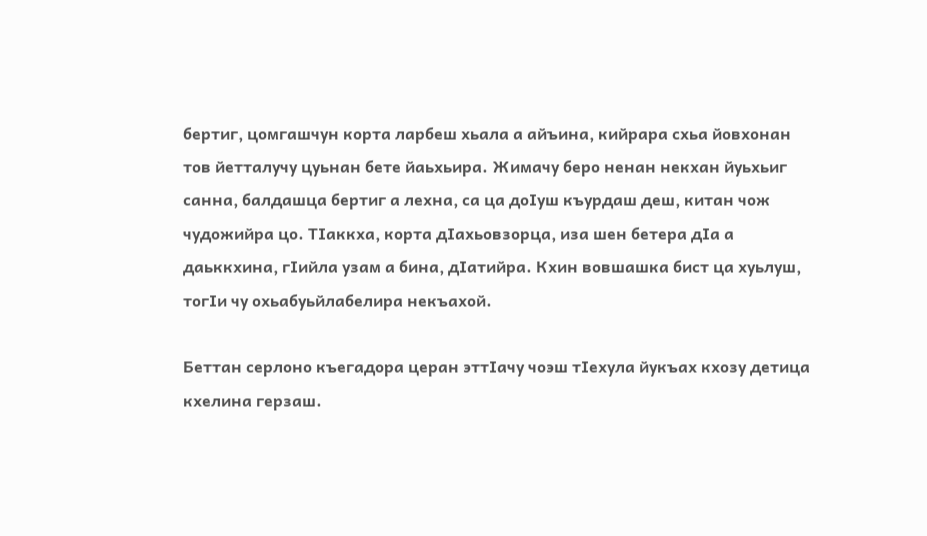бертиг, цомгашчун корта ларбеш хьала а айъина, кийрара схьа йовхонан тов йетталучу цуьнан бете йаьхьира. Жимачу беро ненан некхан йуьхьиг санна, балдашца бертиг а лехна, са ца доIуш къурдаш деш, китан чож чудожийра цо. ТIаккха, корта дIахьовзорца, иза шен бетера дIа а даьккхина, гIийла узам а бина, дIатийра. Кхин вовшашка бист ца хуьлуш, тогIи чу охьабуьйлабелира некъахой.

Беттан серлоно къегадора церан эттIачу чоэш тIехула йукъах кхозу детица кхелина герзаш.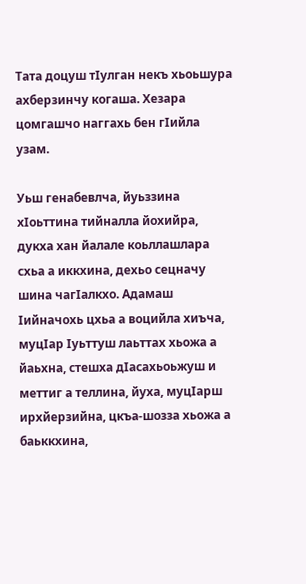Тата доцуш тIулган некъ хьоьшура ахберзинчу когаша. Хезара цомгашчо наггахь бен гIийла узам.

Уьш генабевлча, йуьззина хIоьттина тийналла йохийра, дукха хан йалале коьллашлара схьа а иккхина, дехьо сецначу шина чагIалкхо. Адамаш Iийначохь цхьа а воцийла хиъча, муцIар Iуьттуш лаьттах хьожа а йаьхна, стешха дIасахьоьжуш и меттиг а теллина, йуха, муцIарш ирхйерзийна, цкъа-шозза хьожа а баьккхина,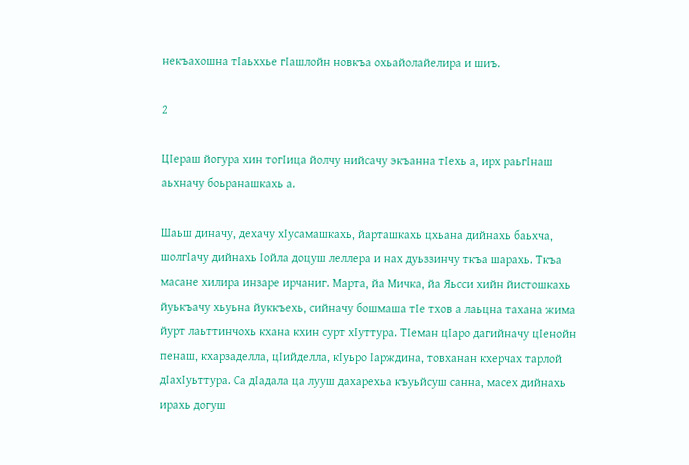некъахошна тIаьххье гIашлойн новкъа охьайолайелира и шиъ.

2

ЦIераш йогура хин тогIица йолчу нийсачу экъанна тIехь а, ирх раьгIнаш аьхначу боьранашкахь а.

Шаьш диначу, дехачу хIусамашкахь, йарташкахь цхьана дийнахь баьхча, шолгIачу дийнахь Iойла доцуш леллера и нах дуьззинчу ткъа шарахь. Ткъа масане хилира инзаре ирчаниг. Марта, йа Мичка, йа Яьсси хийн йистошкахь йуькъачу хьуьна йуккъехь, сийначу бошмаша тIе тхов а лаьцна тахана жима йурт лаьттинчохь кхана кхин сурт хIуттура. ТIеман цIаро дагийначу цIенойн пенаш, кхарзаделла, цIийделла, кIуьро Iарждина, товханан кхерчах тарлой дIахIуьттура. Са дIадала ца лууш дахарехьа къуьйсуш санна, масех дийнахь ирахь догуш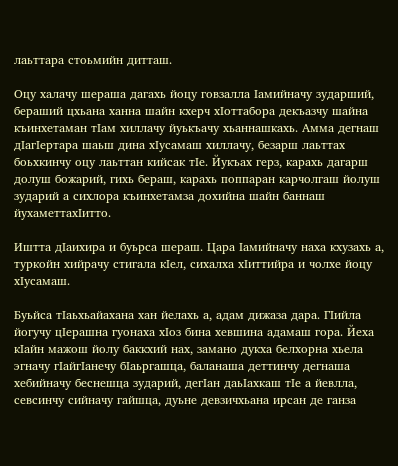лаьттара стоьмийн дитташ.

Оцу халачу шераша дагахь йоцу говзалла Iамийначу зударший, бераший цхьана ханна шайн кхерч хIоттабора декъазчу шайна къинхетаман тIам хиллачу йуькъачу хьаннашкахь. Амма дегнаш дIагIертара шаьш дина хIусамаш хиллачу, безарш лаьттах боьхкинчу оцу лаьттан кийсак тIе. Йукъах герз, карахь дагарш долуш божарий, гихь бераш, карахь поппаран карчолгаш йолуш зударий а сихлора къинхетамза дохийна шайн баннаш йухаметтахIитто.

Иштта дIаихира и буьрса шераш. Цара Iамийначу наха кхузахь а, туркойн хийрачу стигала кIел, сихалха хIиттийра и чолхе йоцу хIусамаш.

Буьйса тIаьхьайахана хан йелахь а, адам дижаза дара. ГIийла йогучу цIерашна гуонаха хIоз бина хевшина адамаш гора. Йеха кIайн мажош йолу баккхий нах, замано дукха белхорна хьела эгначу гIайгIанечу бIаьргашца, баланаша деттинчу дегнаша хебийначу беснешца зударий, дегIан даьIахкаш тIе а йевлла, севсинчу сийначу гайшца, дуьне девзичхьана ирсан де ганза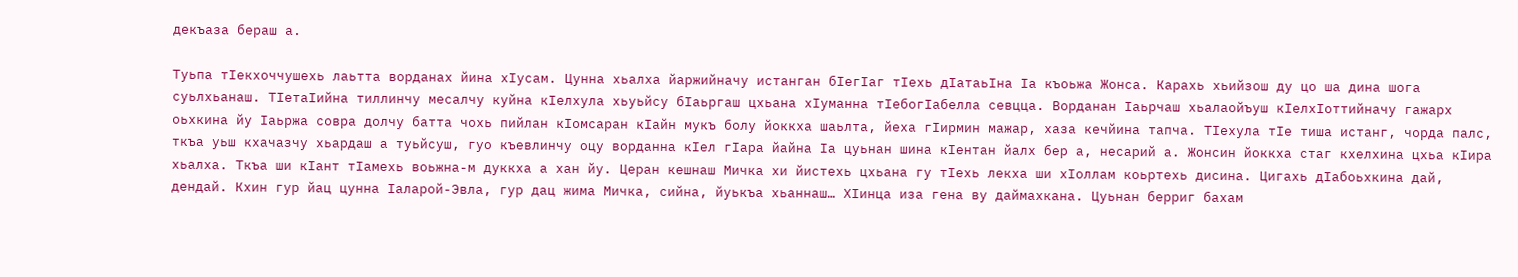декъаза бераш а.

Туьпа тIекхоччушехь лаьтта ворданах йина хIусам. Цунна хьалха йаржийначу истанган бIегIаг тIехь дIатаьIна Iа къоьжа Жонса. Карахь хьийзош ду цо ша дина шога суьлхьанаш. ТIетаIийна тиллинчу месалчу куйна кIелхула хьуьйсу бIаьргаш цхьана хIуманна тIебогIабелла севцца. Ворданан Iаьрчаш хьалаойъуш кIелхIоттийначу гажарх оьхкина йу Iаьржа совра долчу батта чохь пийлан кIомсаран кIайн мукъ болу йоккха шаьлта, йеха гIирмин мажар, хаза кечйина тапча. ТIехула тIе тиша истанг, чорда палс, ткъа уьш кхачазчу хьардаш а туьйсуш, гуо къевлинчу оцу ворданна кIел гIара йайна Iа цуьнан шина кIентан йалх бер а, несарий а. Жонсин йоккха стаг кхелхина цхьа кIира хьалха. Ткъа ши кIант тIамехь воьжна-м дуккха а хан йу. Церан кешнаш Мичка хи йистехь цхьана гу тIехь лекха ши хIоллам коьртехь дисина. Цигахь дIабоьхкина дай, дендай. Кхин гур йац цунна Iаларой-Эвла, гур дац жима Мичка, сийна, йуькъа хьаннаш… ХIинца иза гена ву даймахкана. Цуьнан берриг бахам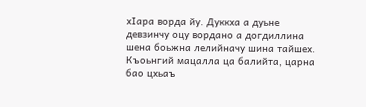хIара ворда йу. Дуккха а дуьне девзинчу оцу вордано а догдиллина шена боьжна лелийначу шина тайшех. Къоьнгий мацалла ца балийта, царна бао цхьаъ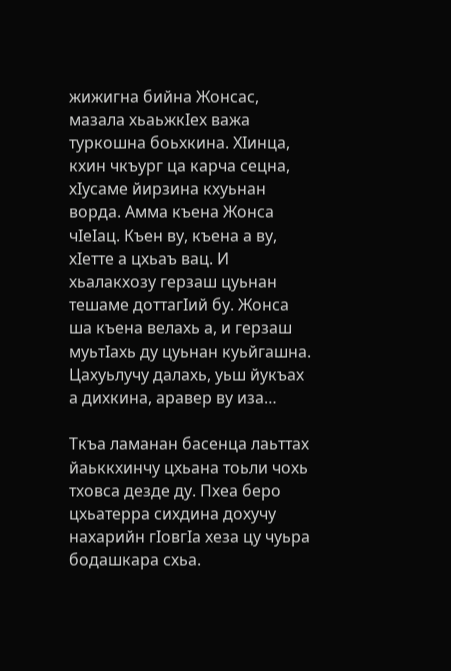жижигна бийна Жонсас, мазала хьаьжкIех важа туркошна боьхкина. ХIинца, кхин чкъург ца карча сецна, хIусаме йирзина кхуьнан ворда. Амма къена Жонса чIеIац. Къен ву, къена а ву, хIетте а цхьаъ вац. И хьалакхозу герзаш цуьнан тешаме доттагIий бу. Жонса ша къена велахь а, и герзаш муьтIахь ду цуьнан куьйгашна. Цахуьлучу далахь, уьш йукъах а дихкина, аравер ву иза…

Ткъа ламанан басенца лаьттах йаьккхинчу цхьана тоьли чохь тховса дезде ду. Пхеа беро цхьатерра сихдина дохучу нахарийн гIовгIа хеза цу чуьра бодашкара схьа.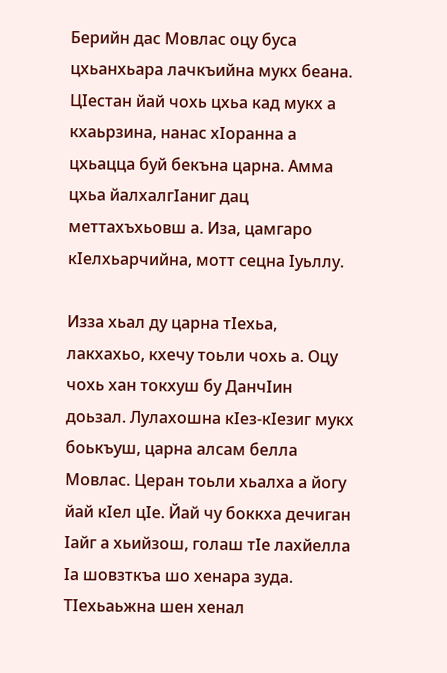Берийн дас Мовлас оцу буса цхьанхьара лачкъийна мукх беана. ЦIестан йай чохь цхьа кад мукх а кхаьрзина, нанас хIоранна а цхьацца буй бекъна царна. Амма цхьа йалхалгIаниг дац меттахъхьовш а. Иза, цамгаро кIелхьарчийна, мотт сецна Iуьллу.

Изза хьал ду царна тIехьа, лакхахьо, кхечу тоьли чохь а. Оцу чохь хан токхуш бу ДанчIин доьзал. Лулахошна кIез-кIезиг мукх боькъуш, царна алсам белла Мовлас. Церан тоьли хьалха а йогу йай кIел цIе. Йай чу боккха дечиган Iайг а хьийзош, голаш тIе лахйелла Iа шовзткъа шо хенара зуда. ТIехьаьжна шен хенал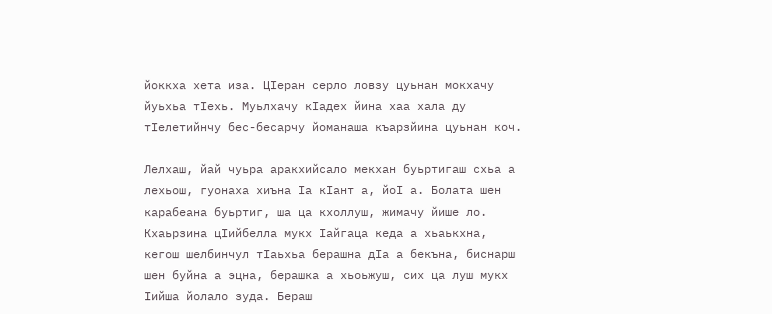йоккха хета иза. ЦIеран серло ловзу цуьнан мокхачу йуьхьа тIехь. Муьлхачу кIадех йина хаа хала ду тIелетийнчу бес-бесарчу йоманаша къарзйина цуьнан коч.

Лелхаш, йай чуьра аракхийсало мекхан буьртигаш схьа а лехьош, гуонаха хиъна Iа кIант а, йоI а. Болата шен карабеана буьртиг, ша ца кхоллуш, жимачу йише ло. Кхаьрзина цIийбелла мукх Iайгаца кеда а хьаькхна, кегош шелбинчул тIаьхьа берашна дIа а бекъна, биснарш шен буйна а эцна, берашка а хьоьжуш, сих ца луш мукх Iийша йолало зуда. Бераш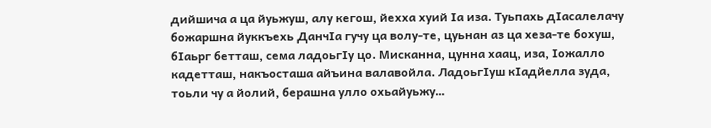дийшича а ца йуьжуш, алу кегош, йехха хуий Iа иза. Туьпахь дIасалелачу божаршна йуккъехь ДанчIа гучу ца волу-те, цуьнан аз ца хеза-те бохуш, бIаьрг бетташ, сема ладоьгIу цо. Мисканна, цунна хаац, иза, Iожалло кадетташ, накъосташа айъина валавойла. ЛадоьгIуш кIадйелла зуда, тоьли чу а йолий, берашна улло охьайуьжу…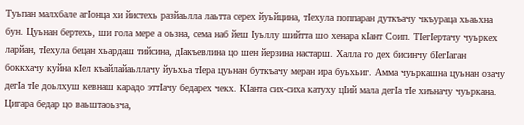Туьпан малхбале агIонца хи йистехь разйаьлла лаьтта серех йуьйцина, тIехула поппаран дуткъачу чкъураца хьаьхна бун. Цуьнан бертехь, ши гола мере а оьзна, сема наб йеш Iуьллу шийтта шо хенара кIант Соип. ТIегIертачу чуьркех ларйан, тIехула бецан хьардаш тийсина, дIакъевлина цо шен йерзина настарш. Халла го дех бисинчу бIегIаган боккхачу куйна кIел къайлайаьллачу йуьхьа тIера цуьнан буткъачу меран ира буьхьиг. Амма чуьркашна цуьнан озачу дегIа тIе доьлхуш кевнаш карадо эттIачу бедарех чекх. КIанта сих-сиха катуху цIий мала дегIа тIе хиъначу чуьркана. Цигара бедар цо ваьштаоьзча,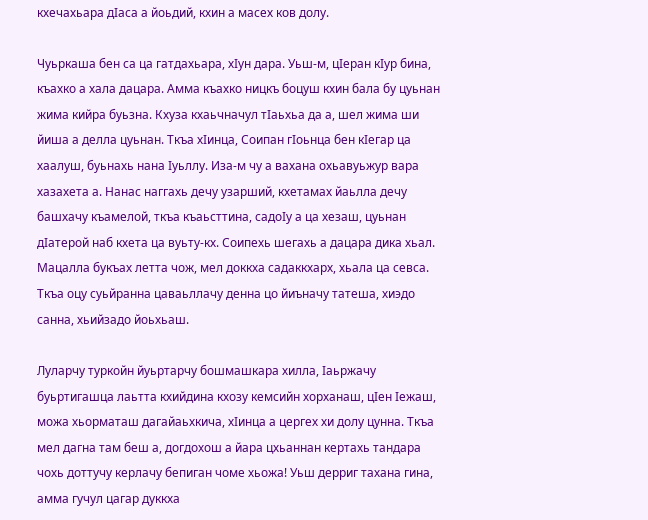кхечахьара дIаса а йоьдий, кхин а масех ков долу.

Чуьркаша бен са ца гатдахьара, хIун дара. Уьш-м, цIеран кIур бина, къахко а хала дацара. Амма къахко ницкъ боцуш кхин бала бу цуьнан жима кийра буьзна. Кхуза кхаьчначул тIаьхьа да а, шел жима ши йиша а делла цуьнан. Ткъа хIинца, Соипан гIоьнца бен кIегар ца хаалуш, буьнахь нана Iуьллу. Иза-м чу а вахана охьавуьжур вара хазахета а. Нанас наггахь дечу узарший, кхетамах йаьлла дечу башхачу къамелой, ткъа къаьсттина, садоIу а ца хезаш, цуьнан дIатерой наб кхета ца вуьту-кх. Соипехь шегахь а дацара дика хьал. Мацалла букъах летта чож, мел доккха садаккхарх, хьала ца севса. Ткъа оцу суьйранна цаваьллачу денна цо йиъначу татеша, хиэдо санна, хьийзадо йоьхьаш.

Луларчу туркойн йуьртарчу бошмашкара хилла, Iаьржачу буьртигашца лаьтта кхийдина кхозу кемсийн хорханаш, цIен Iежаш, можа хьорматаш дагайаьхкича, хIинца а цергех хи долу цунна. Ткъа мел дагна там беш а, догдохош а йара цхьаннан кертахь тандара чохь доттучу керлачу бепиган чоме хьожа! Уьш дерриг тахана гина, амма гучул цагар дуккха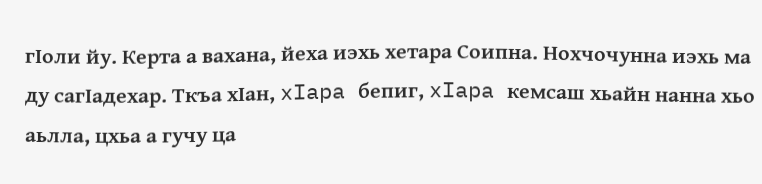гIоли йу. Керта а вахана, йеха иэхь хетара Соипна. Нохчочунна иэхь ма ду сагIадехар. Ткъа хIан, xIapa бепиг, xIapa кемсаш хьайн нанна хьо аьлла, цхьа а гучу ца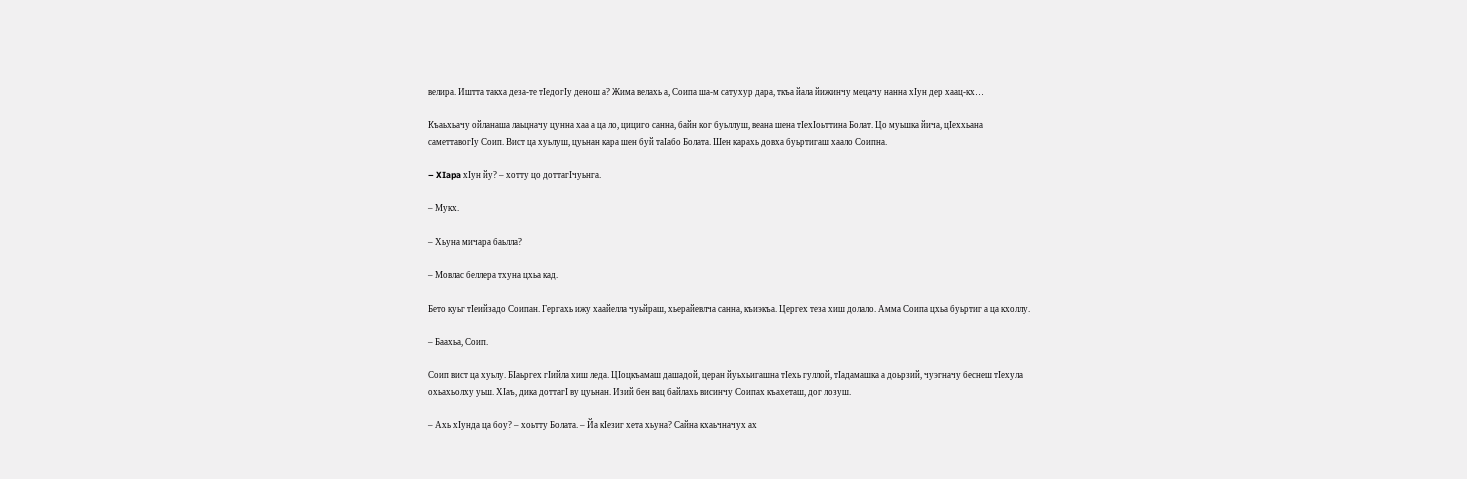велира. Иштта такха деза-те тIедогIу денош а? Жима велахь а, Соипа ша-м сатухур дара, ткъа йала йижинчу мецачу нанна хIун дер хаац-кх…

Къаьхьачу ойланаша лаьцначу цунна хаа а ца ло, цициго санна, байн ког буьллуш, веана шена тIехIоьттина Болат. Цо муьшка йича, цIеххьана саметтавогIу Соип. Вист ца хуьлуш, цуьнан кара шен буй таIабо Болата. Шен карахь довха буьртигаш хаало Соипна.

– XIapa хIун йу? – хотту цо доттагIчуьнга.

– Мукх.

– Хьуна мичара баьлла?

– Мовлас беллера тхуна цхьа кад.

Бето куьг тIеийзадо Соипан. Гергахь ижу хаайелла чуьйраш, хьерайевлча санна, къиэкъа. Цергех теза хиш долало. Амма Соипа цхьа буьртиг а ца кхоллу.

– Баахьа, Соип.

Соип вист ца хуьлу. БIаьргех гIийла хиш леда. ЦIоцкъамаш дашадой, церан йуьхьигашна тIехь гуллой, тIадамашка а доьрзий, чуэгначу беснеш тIехула охьахьолху уьш. ХIаъ, дика доттагI ву цуьнан. Изий бен вац байлахь висинчу Соипах къахеташ, дог лозуш.

– Ахь хIунда ца боу? – хоьтту Болата. – Йа кIезиг хета хьуна? Сайна кхаьчначух ах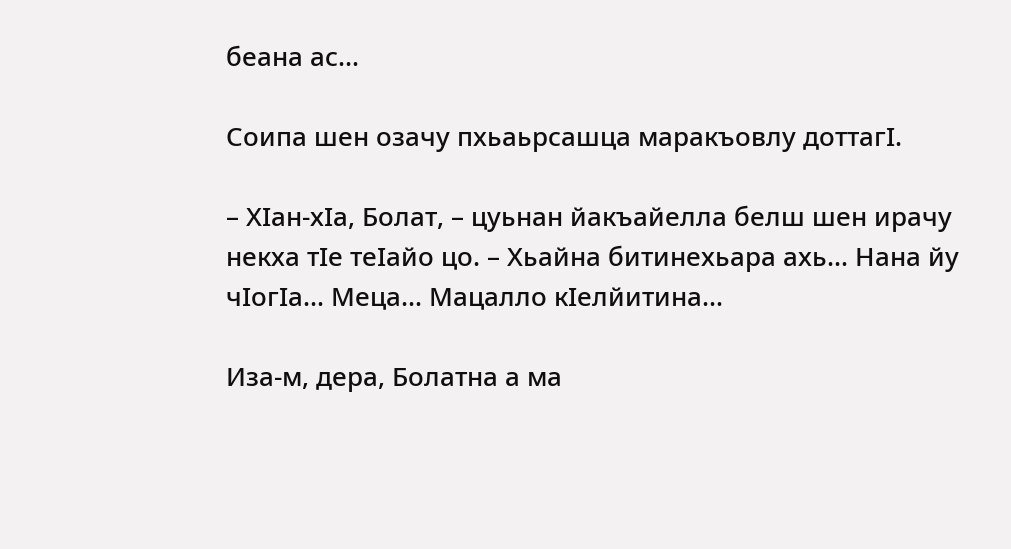беана ас…

Соипа шен озачу пхьаьрсашца маракъовлу доттагI.

– ХIан-хIа, Болат, – цуьнан йакъайелла белш шен ирачу некха тIе теIайо цо. – Хьайна битинехьара ахь… Нана йу чIогIа… Меца… Мацалло кIелйитина…

Иза-м, дера, Болатна а ма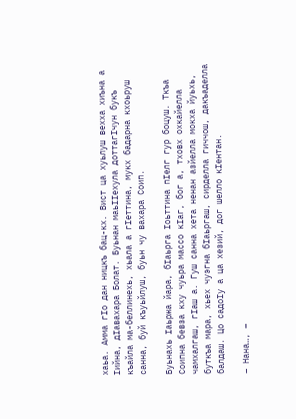хаьа. Амма гIо дан ницкъ бац-кх. Вист ца хуьлуш вехха хиъна а Iийна, дIавахара Болат. Буьнан маьIIехула доттагIчун букъ къайла ма-беллинехь, хьала а гIеттина, мукх бадарна кхоьруш санна, буй къуьйлуш, буьн чу вахара Соип.

Буьнахь Iаьржа йара, бIаьрга Iоьттина пIелг гур боцуш. Ткъа Соипна бевза кху чуьра массо кIаг, бог а, тховх охкайелла чамхалгаш, гIаш а. Гуш санна хета ненан азйелла мокха йуьхь, буткъа мара, хьех чуэгна бIаьргаш, сирделла гиччош, дакъаделла балдаш. Цо садоIу а ца хезий, дог шелло кIентан.

– Нана…, –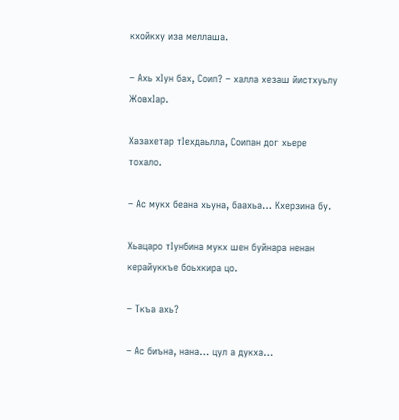кхойкху иза меллаша.

– Ахь хIун бах, Соип? – халла хезаш йистхуьлу ЖовхIар.

Хазахетар тIехдаьлла, Соипан дог хьере тохало.

– Ас мукх беана хьуна, баахьа… Кхерзина бу.

Хьацаро тIунбина мукх шен буйнара ненан керайуккъе боьхкира цо.

– Ткъа ахь?

– Ас биъна, нана… цул а дукха…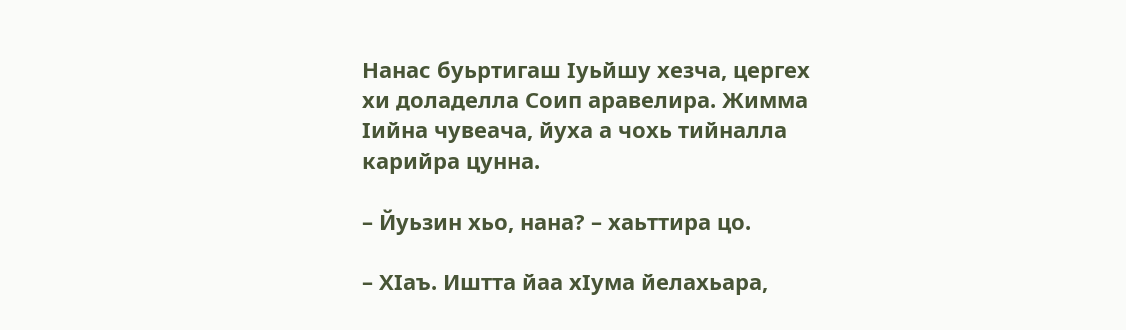Нанас буьртигаш Iуьйшу хезча, цергех хи доладелла Соип аравелира. Жимма Iийна чувеача, йуха а чохь тийналла карийра цунна.

– Йуьзин хьо, нана? – хаьттира цо.

– ХIаъ. Иштта йаа хIума йелахьара,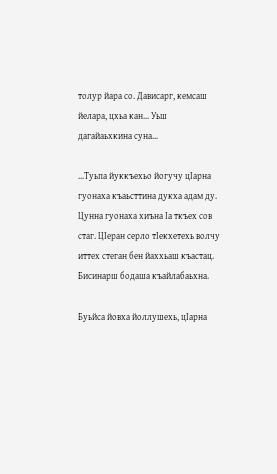толур йара со. Дависарг, кемсаш йелара, цхьа кан… Уьш дагайаьхкина суна…

…Туьпа йуккъехьо йогучу цIарна гуонаха къаьсттина дукха адам ду. Цунна гуонаха хиъна Iа ткъех сов стаг. ЦIеран серло тIекхетехь волчу иттех стеган бен йаххьаш къастац. Бисинарш бодаша къайлабаьхна.

Буьйса йовха йоллушехь, цIарна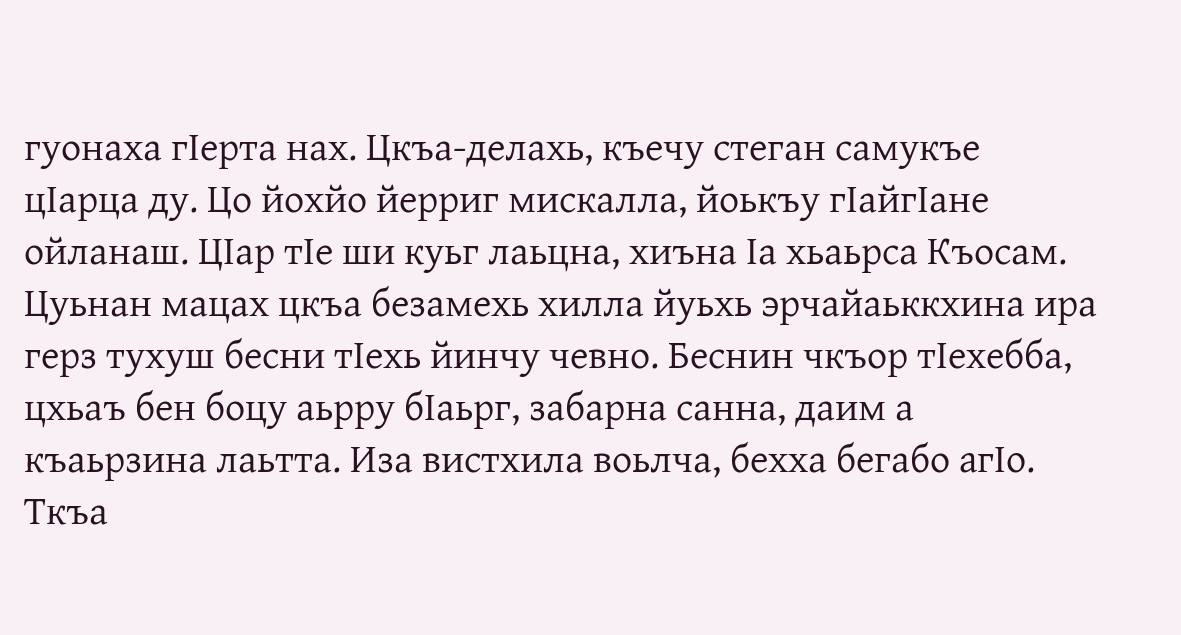гуонаха гIерта нах. Цкъа-делахь, къечу стеган самукъе цIарца ду. Цо йохйо йерриг мискалла, йоькъу гIайгIане ойланаш. ЦIар тIе ши куьг лаьцна, хиъна Iа хьаьрса Къосам. Цуьнан мацах цкъа безамехь хилла йуьхь эрчайаьккхина ира герз тухуш бесни тIехь йинчу чевно. Беснин чкъор тIехебба, цхьаъ бен боцу аьрру бIаьрг, забарна санна, даим а къаьрзина лаьтта. Иза вистхила воьлча, бехха бегабо aгIo. Ткъа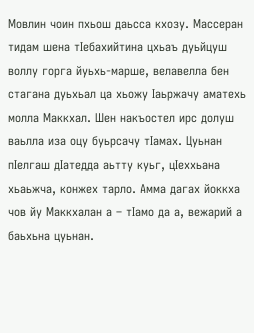Мовлин чоин пхьош даьсса кхозу. Массеран тидам шена тIебахийтина цхьаъ дуьйцуш воллу горга йуьхь-марше, велавелла бен стагана дуьхьал ца хьожу Iаьржачу аматехь молла Маккхал. Шен накъостел ирс долуш ваьлла иза оцу буьрсачу тIамах. Цуьнан пIелгаш дIатедда аьтту куьг, цIеххьана хьаьжча, конжех тарло. Амма дагах йоккха чов йу Маккхалан а – тIамо да а, вежарий а баьхьна цуьнан.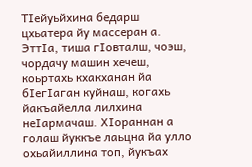ТIейуьйхина бедарш цхьатера йу массеран а. ЭттIа, тиша гIовталш, чоэш, чордачу машин хечеш, коьртахь кхакханан йа бIегIаган куйнаш, когахь йакъайелла лилхина неIармачаш. ХIораннан а голаш йуккъе лаьцна йа улло охьайиллина топ, йукъах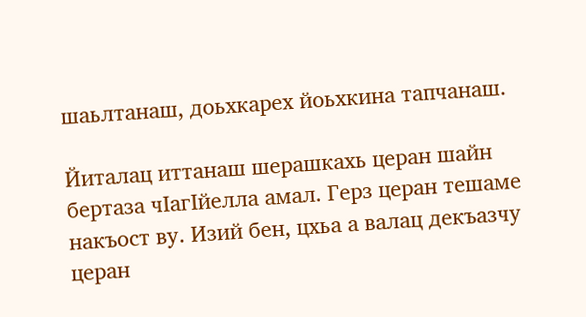шаьлтанаш, доьхкарех йоьхкина тапчанаш.

Йиталац иттанаш шерашкахь церан шайн бертаза чIагIйелла амал. Герз церан тешаме накъост ву. Изий бен, цхьа а валац декъазчу церан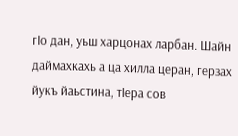гIo дан, уьш харцонах ларбан. Шайн даймахкахь а ца хилла церан, герзах йукъ йаьстина, тIера сов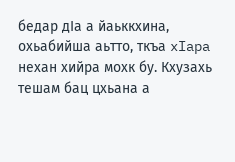бедар дIа а йаьккхина, охьабийша аьтто, ткъа xIapa нехан хийра мохк бу. Кхузахь тешам бац цхьана а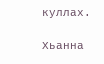куллах.

Хьанна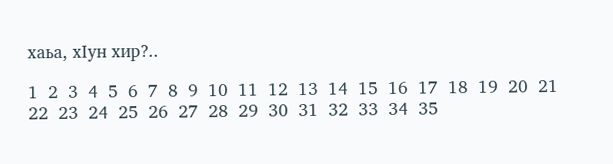хаьа, хIун хир?..

1  2  3  4  5  6  7  8  9  10  11  12  13  14  15  16  17  18  19  20  21  22  23  24  25  26  27  28  29  30  31  32  33  34  35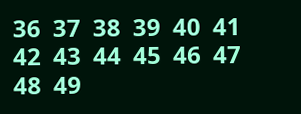36  37  38  39  40  41  42  43  44  45  46  47  48  49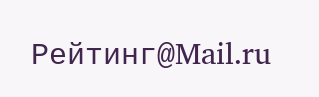Рейтинг@Mail.ru